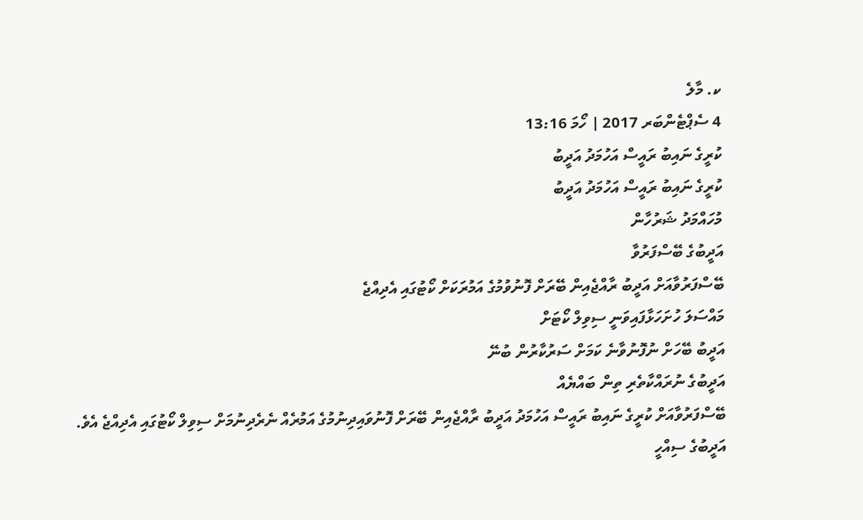ކ. މާލެ
4 ސެޕްޓެންބަރ 2017 | ހޯމަ 13:16
ކުރީގެ ނައިބު ރައީސް އަހުމަދު އަދީބު
ކުރީގެ ނައިބު ރައީސް އަހުމަދު އަދީބު
މުހައްމަދު ޝަރުހާން
އަދީބުގެ ބޭސްފަރުވާ
ބޭސްފަރުވާއަށް އަދީބު ރާއްޖެއިން ބޭރަށް ފޮނުވުމުގެ އަމުރަކަށް ކޯޓުގައި އެދިއްޖެ
މައްސަލަ ހުށަހަޅާފައިވަނީ ސިވިލް ކޯޓަށް
އަދީބު ބޭހަށް ނުފޮނުވާނެ ކަމަށް ސަރުކާރުން ބުނޭ
އަދީބުގެ ނުރައްކާތެރި ތިން ބައްޔެއް
ބޭސްފަރުވާއަށް ކުރީގެ ނައިބު ރައީސް އަހުމަދު އަދީބު ރާއްޖެއިން ބޭރަށް ފޮނުވައިދިނުމުގެ އަމުރެއް ނެރެދިނުމަށް ސިވިލް ކޯޓުގައި އެދިއްޖެ އެވެ.
އަދީބުގެ ސިއްހީ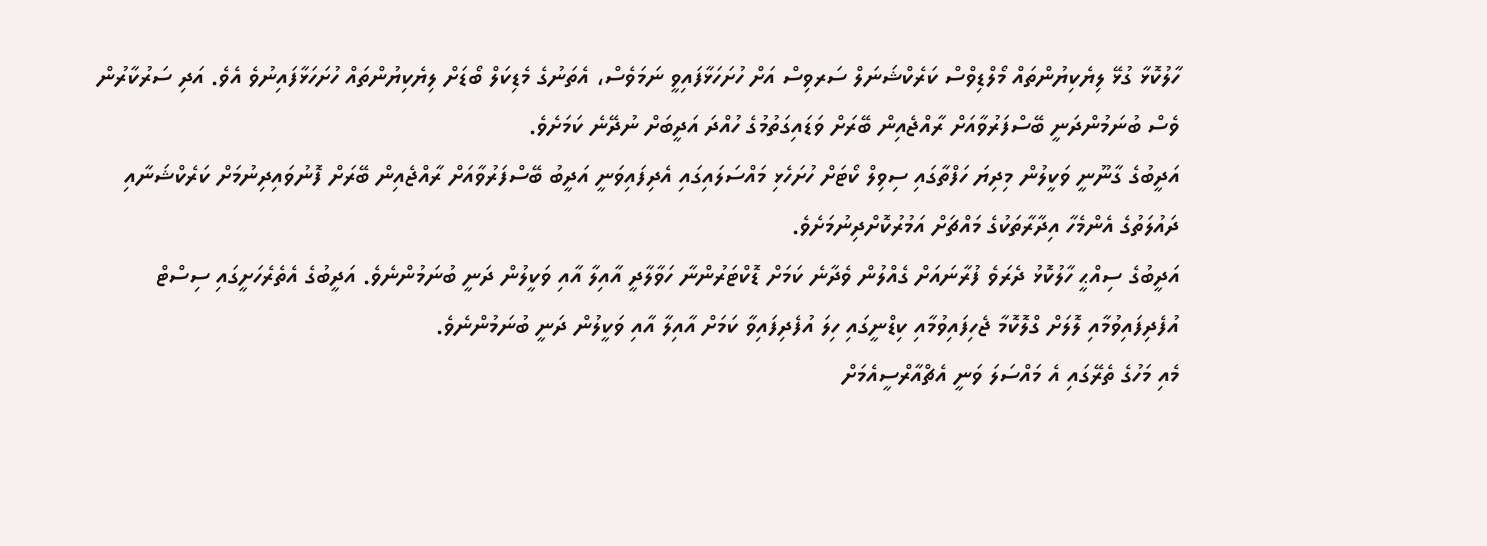ހާލުކޮޅާ ގުޅޭ ލިޔެކިޔުންތައް މޯލްޑިވްސް ކަރެކްޝަނަލް ސަރވިސް އަށް ހުށަހަޅާފައިވީ ނަމަވެސް، އެތަނުގެ މެޑިކަލް ބޯޑަށް ލިޔެކިޔުންތައް ހުށަހަޅާފައިނުވެ އެވެ. އަދި ސަރުކާރުން ވެސް ބުނަމުންދަނީ ބޭސްފަރުވާއަށް ރާއްޖެއިން ބޭރަށް ވަޑައިގަތުމުގެ ހުއްދަ އަދީބަށް ނުދޭނެ ކަމަށެވެ.
އަދީބުގެ ގާނޫނީ ވަކީލުން މިދިޔަ ހަފްތާގައި ސިވިލް ކޯޓަށް ހުށަހެޅި މައްސަލައިގައި އެދިފައިވަނީ އަދީބު ބޭސްފަރުވާއަށް ރާއްޖެއިން ބޭރަށް ފޮނުވައިދިނުމަށް ކަރެކްޝަނާއި ދައުލަތުގެ އެންމެހާ އިދާރާތަކުގެ މައްޗަށް އަމުރުކޮށްދިނުމަށެވެ.
އަދީބުގެ ސިއްޙީ ހާލުކޮޅު ދެރަވެ ފުރާނައަށް ގެއްލުން ވެދާނެ ކަމަށް ޑޮކްޓަރުންނާ ހަވާލާދީ އާއިލާ އާއި ވަކީލުން ދަނީ ބުނަމުންނެވެ. އަދީބުގެ އެތެރެހަށީގައި ސިސްޓް އުފެދިފައިވުމާއި ލޮލަށް ގްލޮކޮމާ ޖެހިފައިވުމާއި ކިޑްނީގައި ހިލަ އުފެދިފައިވާ ކަމަށް އާއިލާ އާއި ވަކީލުން ދަނީ ބުނަމުންނެވެ.
މެއި މަހުގެ ތެރޭގައި އެ މައްސަލަ ވަނީ އެޗްއާރްސީއެމަށް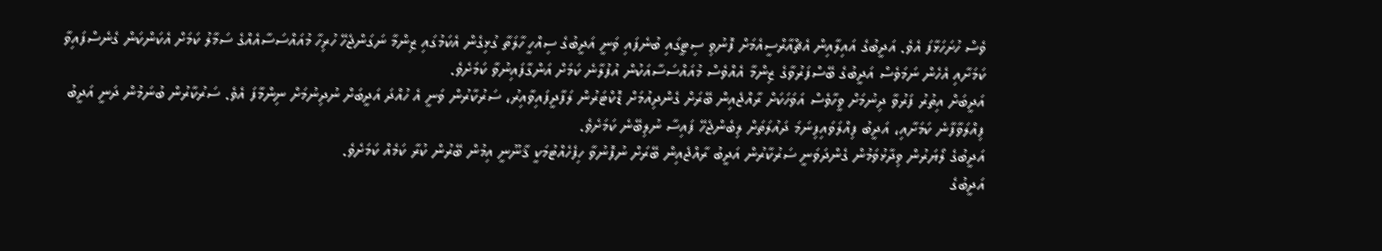ވެސް ހުށަހަޅާފަ އެވެ. އަދީބުގެ އައިލާއިން އެޗްއާރްސީއެމަށް ފޮނުވި ސިޓީގައި ބުނެފައި ވަނީ އަދީބުގެ ސިއްހީ ހާލަތާ ގުޅިގެން އެކަމުގައި ޒިންމާ ނަގަންޖެހޭ ހުރިހާ މުއައްސަސާއެއްގެ ސަމާލު ކަމަށް އެކަންކަން ގެނެސްފައިވާ ކަމަށާއި އެހެން ނަމަވެސް އަދީބުގެ ބޭސްފަރުވާގެ ޒިންމާ އެއްވެސް މުއައްސަސާއަކުން އުފުލާނެ ކަމަށް އަންގާފައިނުވާ ކަމަށެވެ.
އަދީބަށް އިތުރު ފަރުވާ ދިނުމަށް ވީހާވެސް އަވަހަކަށް ރާއްޖެއިން ބޭރަށް ގެންދިއުމަށް ޑޮކްޓަރުން ލަފާދީފައިވާއިރު، ސަރުކާރުން ވަނީ އެ ހުއްދަ އަދީބަށް ނުދިނުމަށް ނިންމާފަ އެވެ. ސަރުކާރުން ބުނަމުން ދަނީ އަދީބު ފިއްލަވާފާނެ ކަމަށާއި، އަދީބު ފިއްލަވައިފިނަމަ ދައުލަތަށް ލިބެންޖެހޭ ފައިސާ ނުލިބޭނެ ކަމަށެވެ.
އަދީބުގެ ލޯޔަރުން ވިދާޅުވަމުން ގެންދަވަނީ ސަރުކާރުން އަދީބު ރާއްޖެއިން ބޭރަށް ނުފޮނުވާ ހިފެހެއްޓުމަކީ ޤާނޫނީ އިމުން ބޭރުން ކުރާ ކަމެއް ކަމަށެވެ.
އަދީބުގެ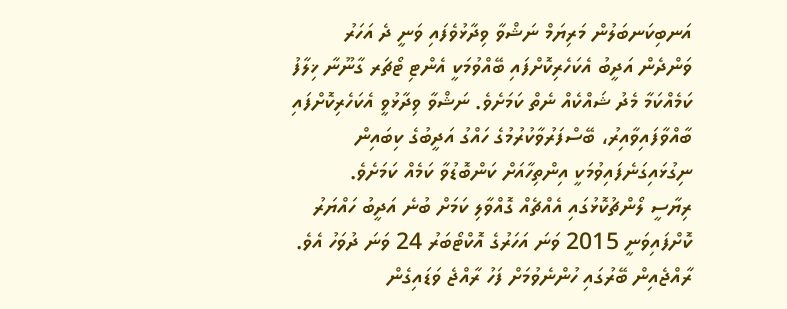އަނބިކަނބަލުން މަރިޔަމް ނަޝްވާ ވިދާޅުވެފައި ވަނީ ދެ އަހަރު ވަންދެން އަދީބު އެކަހެރިކޮށްފައި ބޭއްވުމަކީ އެންޓި ޓޯޗަރ ގާނޫނާ ޚިލާފު ކަމެއްކަމާ މެދު ޝައްކެއް ނެތް ކަމަށެވެ. ނަޝްވާ ވިދާޅުވީ އެކަހެރިކޮށްފައި ބާއްވާފައިވާއިރު، ބޭސްފަރުވާކުރުމުގެ ހައްގު އަދީބުގެ ކިބައިން ނިގުޅައިގަނެފައިވުމަކީ އިންތިހާއަށް ކަންބޮޑުވާ ކަމެއް ކަމަށެވެ.
ރިޔާސީ ލޯންޗުކޮޅުގައި އެއްޗެއް ގޮއްވާލި ކަމަށް ބުނެ އަދީބު ހައްޔަރު ކޮށްފައިވަނީ 2015 ވަނަ އަހަރުގެ އޮކްޓޯބަރު 24 ވަނަ ދުވަހު އެވެ. ރާއްޖެއިން ބޭރުގައި ހުންނެވުމަށް ފަހު ރާއްޖެ ވަޑައިގެން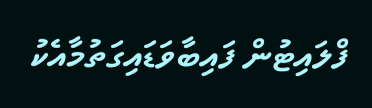ފްލައިޓުން ފައިބާވަޑައިގަތުމާއެކު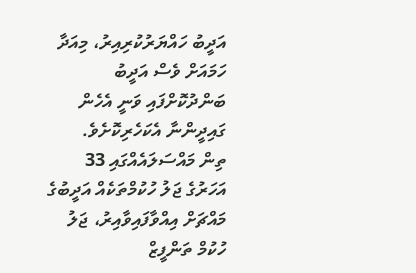އަދީބު ހައްޔަރުކުރިއިރު، މިއަދާ ހަމައަށް ވެސް އަދީބު ބަންދުކޮށްފައި ވަނީ އެހެން ގައިދީންނާ އެކަހެރިކޮށެވެ.
ތިން މައްސަލައެއްގައި 33 އަހަރުގެ ޖަލު ހުކުމްތަކެއް އަދީބުގެ މައްޗަށް އިއްވާފައިވާއިރު، ޖަލު ހުކުމް ތަންފީޒް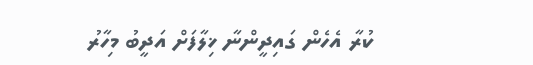ކުރާ އެހެން ގައިދީންނާ ޚިލާފަށް އަދީބު މިހާރު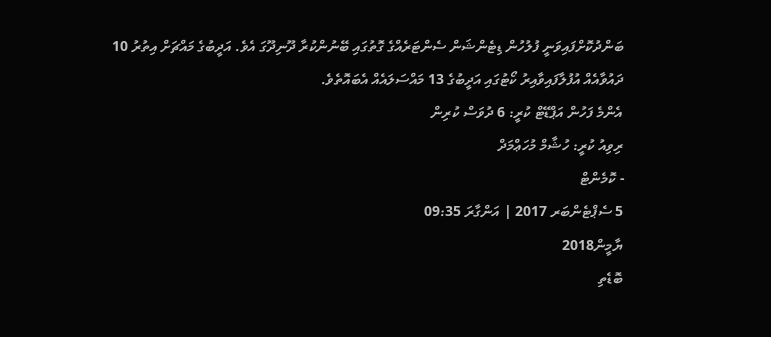ބަންދުކޮށްފައިވަނީ ފުލުހުން ޑިޓެންޝަން ސެންޓަރެއްގެ ގޮތުގައި ބޭނުންކުރާ ދޫނިދޫގަ އެވެ. އަދީބުގެ މައްޗަށް އިތުރު 10 ދައުވާއެއް އުފުލާފައިވާއިރު ކޯޓުގައި އަދީބުގެ 13 މައްސަލައެއް އެބައޮތެވެ.
އެންމެ ފަހުން އަޕްޑޭޓް ކުރީ: 6 ދުވަސް ކުރިން
ރިވިއު ކުރީ: ހުޝާމް މުހަޢްމަދް
- ކޮމެންޓް
5 ސެޕްޓެންބަރ 2017 | އަންގާރަ 09:35
ޔާމީން2018
ބޮޑެތި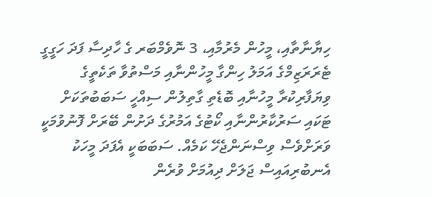ހިޔާނާތާއި، މީހުން މެރުމާއި، 3 ނޮވެމްބަރ ގެ ހާދިސާ ފަދަ ހަގީގީ ޓެރަރަޒިމްގެ އަމަލު ހިންގާ މީހުންނާއި މަސްތުވާ ތަކެތީގެ ވިޔަފާރިކުރާ މީހުނާއި ބޮޑެތި ގާތިލުން ސިއްހީ ސަބަބުތަކަށް ޓަކައި ސަރުކާރުންނާއި ކޯޓުގެ އަމުރުގެ ދަށުން ބޭރަށް ފޮނުވުމަކީ ވަރަށްވެސް ވިސްނަންޖެހޭ ކަމެއް. ސަބަބަކީ އެފަދަ މީހަކު އެނބުރިއައިސް ޖަލަށް ދިއުމަށް ވުރެން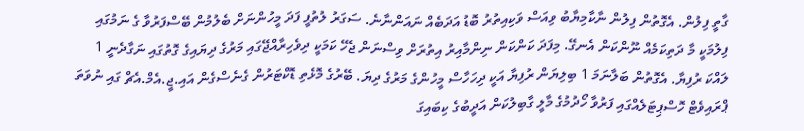ގާތީ ފިލުން. އެގޮތުން ފިލުން ނާކާމިޔާބު ވިއަސް ވަކިއިތުރު ބޮޑު އަދަބެއް ނައަންނާނެ. ސަގަރު ލުތުފީ ފަދަ މީހުންނަށް ބެލުމުން ބޭސްފަރުވާ ގެ ނަމުގައި ފިލުމަކީ މާ ދަތިކަމެއް ނޫންކަން އެނގޭ. މިފަދަ ކަންކަން ނިންމާއިރު އިތުރަށް ވިސްނަން ޖެހޭ ކަމަކީ ދިވެހިރާއްޖޭގައި މަރުގެ ދިޔައިގެ ގޮތުގައި ނަގާދެނީ 1 ލައްކަ ރުފިޔާ. އެގޮތުން ބަލާނަމަ 1 ބިލިޔަން ރުފިޔާ އަކީ ދިހަހާސް މީހުންގެ މަރުގެ ދިޔަ. ބޭރުގެ މޮޅެތި ޑޮކްޓަރުން ގެނެސްގެން އައި.ޖީ.އެމް.އެޗް ގައި ނުވަތަ ޕްރައިވެޓް ހޮސްޕިޓަލެއްގައި ފަރުވާ ހޯދުމުގެ މާލީ ގާބިލުކަން އަދީބުގެ ކިބައިގަ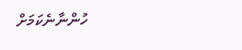ހުންނާނެކަމަށް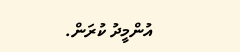އުންމީދު ކުރަން.